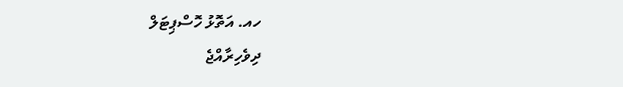ހއ. އަތޮޅު ހޮސްޕިޓަލް
ދިވެހިރާއްޖެ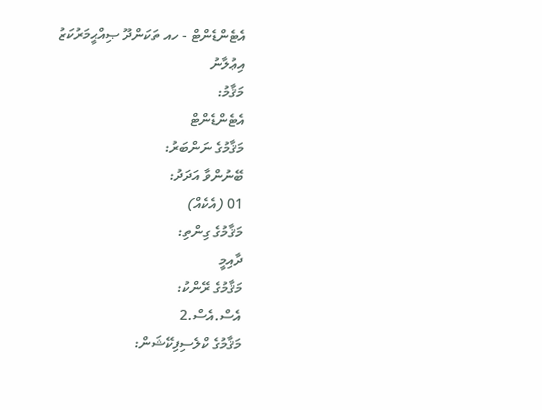އެޓެންޑެންޓް - ހއ ތަކަންދޫ ޞިއްޙީމަރުކަޒު
އިޢުލާނު
މަޤާމު:
އެޓެންޑެންޓް
މަޤާމުގެ ނަންބަރު:
ބޭނުންވާ އަދަދު:
01 (އެކެއް)
މަޤާމުގެ ގިންތި:
ދާއިމީ
މަޤާމުގެ ރޭންކު:
އެސް.އެސް.2
މަޤާމުގެ ކްލެސިފިކޭޝަން: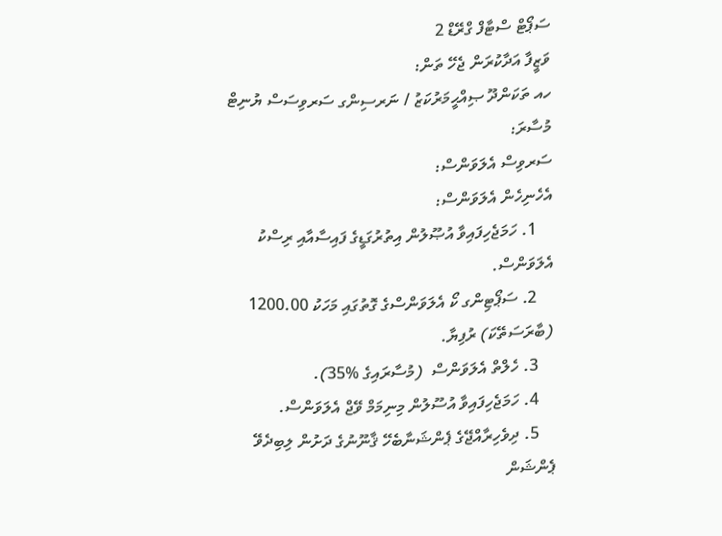ސަޕޯޓް ސްޓާފް ގްރޭޑް 2
ވަޒީފާ އަދާކުރަން ޖެހޭ ތަން:
ހއ ތަކަންދޫ ޞިއްޙީމަރުކަޒު / ނަރސިންގ ސަރވިސަސް ޔުނިޓް
މުސާރަ:
ސަރވިސް އެލަވަންސް:
އެހެނިހެން އެލަވަންސް:
    1. ހަމަޖެހިފައިވާ އުޞޫލުން އިތުރުގަޑީގެ ފައިސާއާއި ރިސްކު އެލަވަންސް.
    2. ސަޕޯޓިންގ ކޯ އެލަވަންސްގެ ގޮތުގައި މަހަކު 1200.00 (ބާރަސަތޭކަ) ރުފިޔާ.
    3. ހެލްތް އެލަވަންސް  (މުސާރައިގެ %35).
    4. ހަމަޖެހިފައިވާ އުސޫލުން މިނިމަމް ވޭޖް އެލަވަންސް.
    5. ދިވެހިރާއްޖޭގެ ޕެންޝަނާބެހޭ ޤާނޫނުގެ ދަށުން ލިބިދެވޭ ޕެންޝަން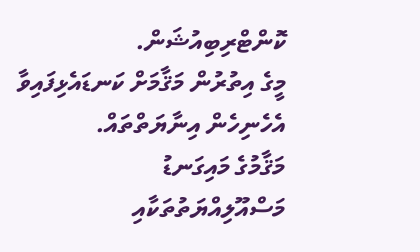ކޮންޓްރިބިއުޝަން.
މީގެ އިތުރުން މަޤާމަށް ކަނޑައެޅިފައިވާ އެހެނިހެން އިނާޔަތްތައް.
މަޤާމުގެ މައިގަނޑު މަސްއޫލިއްޔަތުތަކާއި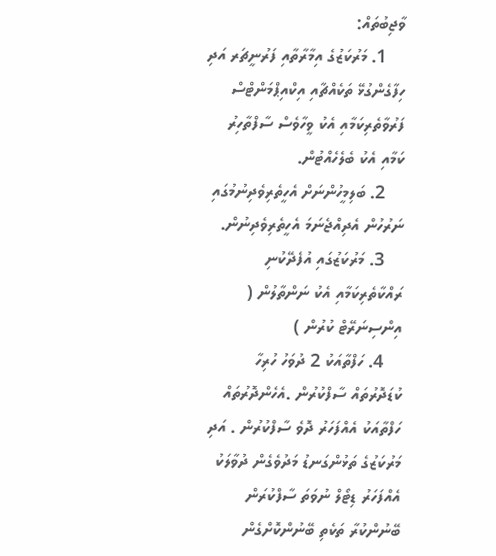ވާޖިބުތައް:
    1. މަރުކަޒުގެ އިމާރާތާއި ފަރުނީޗަރ އަދި ހިފާގެންގުޅޭ ތަކެއްޗާއި އިކްއިޕްމަންޓްސް ފަރުވާތެރިކަމާއި އެކު ވީހާވެސް ސާފްތާހިރު ކަމާއި އެކު ބެލެހެއްޓުން.
    2. ބަލިމީހުންނަށް އެހީތެރިވެދިނުމުގައި ނަރުހުން އެދިއްޖެނަމަ އެހީތެރިވެދިނުން.
    3. މަރުކަޒުގައި އުފެދޭކުނި ރައްކާތެރިކަމާއި އެކު ނަންތާލުން ( އިންސިނަރޭޓް ކުރުން )
    4. ހަފްތާއަކު 2 ދުވަހު ހުރިހާ ކުޑަދޮރުތައް ސާފްކުރުން .އެހެންދޮރުތައް ހަފްތާއަކު އެއްފަހަރު ދޮވެ ސާފްކުރުން . އަދި މަރުކަޒުގެ ތަޅުންގަނޑު މަދުވެގެން ދުވާލަކު އެއްފަހަރު ޑިޓޯލް ނުވަތަ ސާފްކުރަން ބޭނުންކުރާ ތަކެތި ބޭނުންކޮށްގެން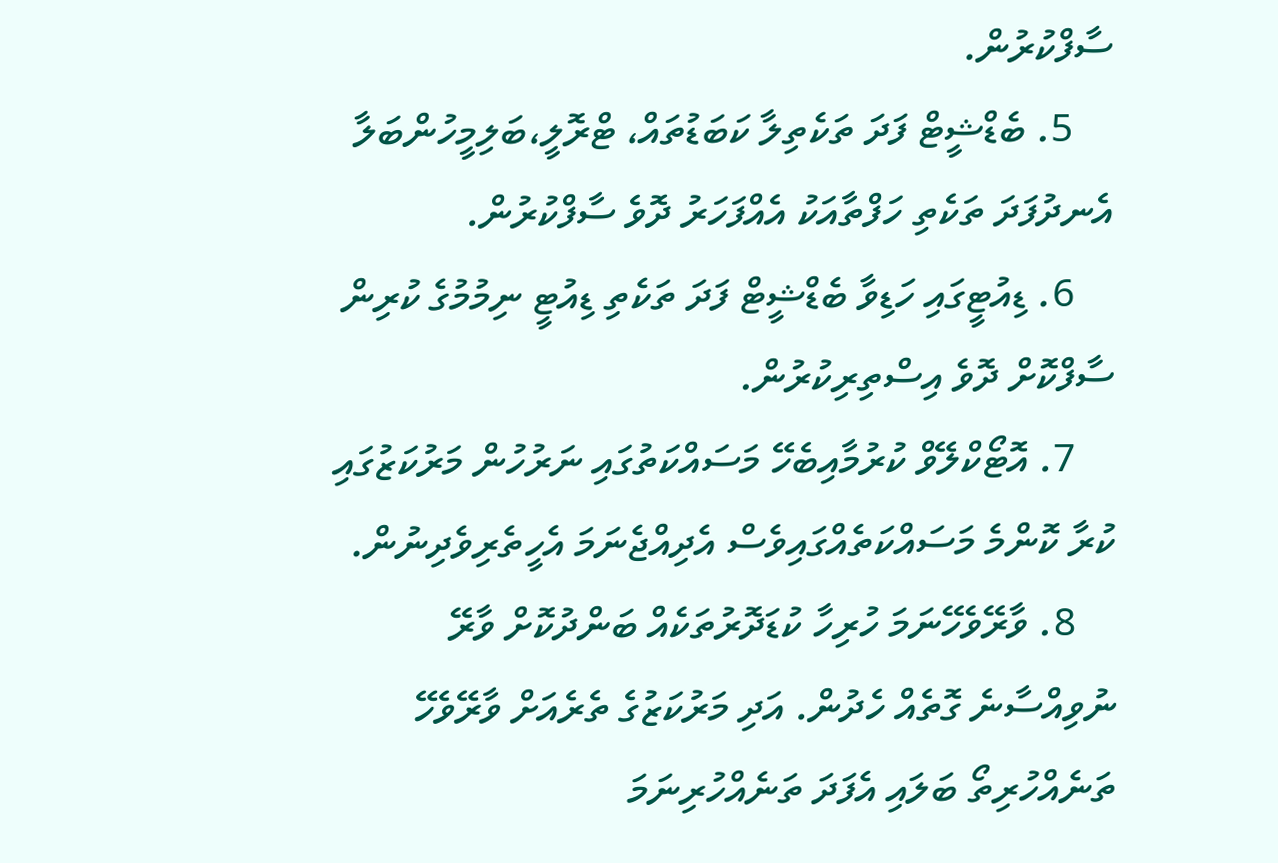ސާފްކުރުން.
    5. ބެޑްޝީޓް ފަދަ ތަކެތިލާ ކަބަޑުތައް، ޓްރޮލީ،ބަލިމީހުންބަލާ އެނދުފަދަ ތަކެތި ހަފްތާއަކު އެއްފަހަރު ދޮވެ ސާފްކުރުން.
    6. ޑިއުޓީގައި ހަޑިވާ ބެޑްޝީޓް ފަދަ ތަކެތި ޑިއުޓީ ނިމުމުގެ ކުރިން ސާފްކޮށް ދޮވެ އިސްތިރިކުރުން.
    7. އޮޓޯކްލޭވް ކުރުމާއިބެހޭ މަސައްކަތުގައި ނަރުހުން މަރުކަޒުގައި ކުރާ ކޮންމެ މަސައްކަތެއްގައިވެސް އެދިއްޖެނަމަ އެހީތެރިވެދިނުން.
    8. ވާރޭވެހޭނަމަ ހުރިހާ ކުޑަދޮރުތަކެއް ބަންދުކޮށް ވާރޭ ނުވިއްސާނެ ގޮތެއް ހެދުން. އަދި މަރުކަޒުގެ ތެރެއަށް ވާރޭވެހޭ ތަނެއްހުރިތޯ ބަލައި އެފަދަ ތަނެއްހުރިނަމަ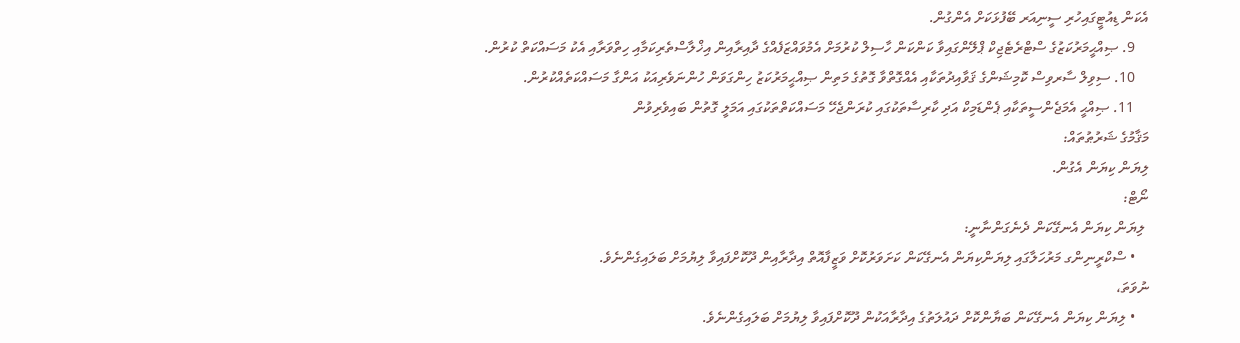އެކަން ޑިއުޓީގައިހުރި ސީނިއަރ ބޭފުޅަކަށް އެންގުން.
    9. ޞިއްޙީމަރުކަޒުގެ ސްޓްރެޓެޖިކް ޕްލޭންގައިވާ ކަންކަން ހާސިލް ކުރުމަށް އެމުވައްޒަފެއްގެ ދާއިރާއިން އިޚްލާސްތެރިކަމާއި ހިތްވަރާއި އެކު މަސައްކަތް ކުރުން.
    10. ސިވިލް ސާރވިސް ކޮމިޝަންގެ ޤަވާއިދުތަކާއި އެއްގޮތްވާ ގޮތުގެ މަތިން ޞިއްޙީމަރުކަޒު ހިންގަވަން ހުންނަވެރިއަކު އަންގާ މަސައްކަތެއްކުރުން.
    11. ޞިއްޙީ އެމަޖެންސީތަކާއި ޕެންޑަމިކް އަދި ކާރިސާތަކުގައި ކުރަންޖެހޭ މަސައްކަތްތަކުގައި އަމަލީ ގޮތުން ބައިވެރިވުން
މަޤާމުގެ ޝަރުޠުތައް:
ލިޔަން ކިޔަން އެގުން.
ނޯޓް:
 ލިޔަން ކިޔަން އެނގޭކަން ދެނެގަންނާނީ:
    • ސްކްރީނިންގ މަރުހަލާގައި ލިޔަންކިޔަން އެނގޭކަން ކަށަވަރުކޮށް ވަޒީފާއޮތް އިދާރާއިން ދޫކޮށްފައިވާ ލިޔުމަށް ބަލައިގެންނެވެ.
ނުވަތަ،
    • ލިޔަން ކިޔަން އެނގޭކަން ބަޔާންކޮށް ދައުލަތުގެ އިދާރާއަކުން ދޫކޮށްފައިވާ ލިޔުމަށް ބަލައިގެންނެވެ.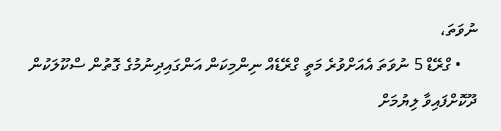ނުވަތަ،
    • ގްރޭޑް 5 ނުވަތަ އެއަށްވުރެ މަތީ ގްރޭޑެއް ނިންމިކަން އަންގައިދިނުމުގެ ގޮތުން ސްކޫލަކުން ދޫކޮށްފައިވާ ލިޔުމަށް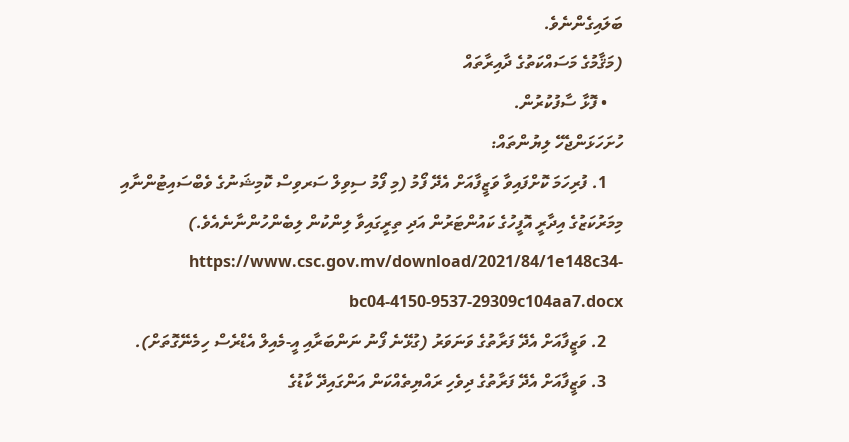ބަލައިގެންނެވެ.
(މަޤާމުގެ މަސައްކަތުގެ ދާއިރާތައް
    • ފޮޅާ ސާފުކުރުން.
ހުށަހަޅަންޖެހޭ ލިޔުންތައް:
    1. ފުރިހަމަ ކޮށްފައިވާ ވަޒީފާއަށް އެދޭ ފޯމު (މި ފޯމު ސިވިލް ސަރވިސް ކޮމިޝަނުގެ ވެބްސައިޓުންނާއި މިމަރުކަޒުގެ އިދާރީ އޮފީހުގެ ކައުންޓަރުން އަދި ތިރީގައިވާ ލިންކުން ލިބެންހުންނާނެއެވެ.)  https://www.csc.gov.mv/download/2021/84/1e148c34-bc04-4150-9537-29309c104aa7.docx
    2. ވަޒީފާއަށް އެދޭ ފަރާތުގެ ވަނަވަރު (ގުޅޭނެ ފޯނު ނަންބަރާއި އީ-މެއިލް އެޑްރެސް ހިމެނޭގޮތަށް).
    3. ވަޒީފާއަށް އެދޭ ފަރާތުގެ ދިވެހި ރައްޔިތެއްކަން އަންގައިދޭ ކާޑުގެ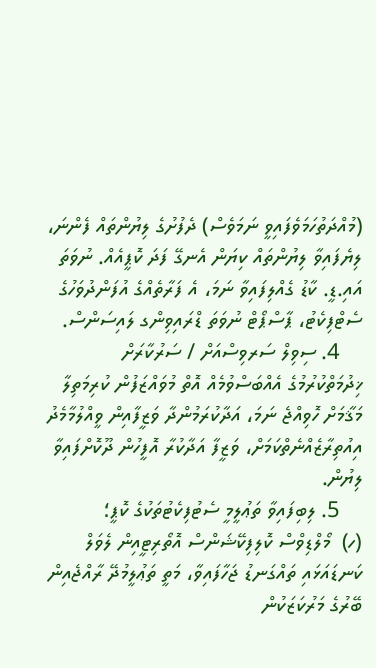(މުއްދަތުހަމަވެފައިވީ ނަމަވެސް) ދެފުށުގެ ލިޔުންތައް ފެންނަ، ލިޔެފައިވާ ލިޔުންތައް ކިޔަން އެނގޭ ފަދަ ކޮޕީއެއް. ނުވަތަ އައި.ޑީ. ކާޑު ގެއްލިފައިވާ ނަމަ، އެ ފަރާތެއްގެ އުފަންދުވަހުގެ ސެޓްފިކެޓު، ޕާސްޕޯޓް ނުވަތަ ޑްރައިވިންގ ލައިސަންސް.
    4. ސިވިލް ސަރވިސްއަށް / ސަރުކާރަށް ޚިދުމަތްކުރުމުގެ އެއްބަސްވުމެއް އޮތް މުވައްޒަފުން ކުރިމަތިލާ މަޤާމަށް ހޮވިއްޖެ ނަމަ، އަދާކުރަމުންދާ ވަޒީފާއިން ވީއްލުމާމެދު އިއުތިރާޒެއްނެތްކަމަށް، ވަޒީފާ އަދާކުރާ އޮފީހުން ދޫކޮށްފައިވާ ލިޔުން.
    5. ލިބިފައިވާ ތަޢުލީމީ ސެޓުފިކެޓުތަކުގެ ކޮޕީ؛
(ހ)  މޯލްޑިވްސް ކޮލިފިކޭޝަންސް އޮތޯރިޓީއިން ލެވަލް ކަނޑައަޅައި ތައްގަނޑު ޖަހާފައިވާ، މަތީ ތަޢުލީމުދޭ ރާއްޖެއިން ބޭރުގެ މަރުކަޒަކުން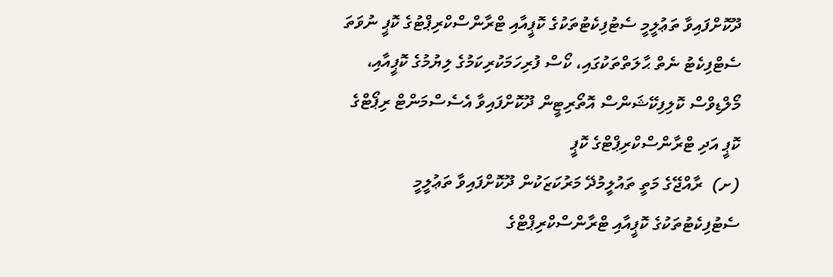ދޫކޮށްފައިވާ ތަޢުލީމީ ސެޓުފިކެޓުތަކުގެ ކޮޕީއާއި ޓްރާންސްކްރިޕްޓުގެ ކޮޕީ ނުވަތަ ސެޓްފިކެޓު ނެތް ޙާލަތްތަކުގައި، ކޯސް ފުރިހަމަކުރިކަމުގެ ލިޔުމުގެ ކޮޕީއާއި، މޯލްޑިވްސް ކޮލިފިކޭޝަންސް އޮތޯރިޓީން ދޫކޮށްފައިވާ އެސެސްމަންޓް ރިޕޯޓްގެ ކޮޕީ އަދި ޓްރާންސްކްރިޕްޓްގެ ކޮޕީ
(ށ)  ރާއްޖޭގެ މަތީ ތައުލީމުދޭ މަރުކަޒަކުން ދޫކޮށްފައިވާ ތަޢުލީމީ ސެޓުފިކެޓުތަކުގެ ކޮޕީއާއި ޓްރާންސްކްރިޕްޓްގެ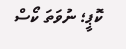ކޮޕީ؛ ނުވަތަ ކޯސް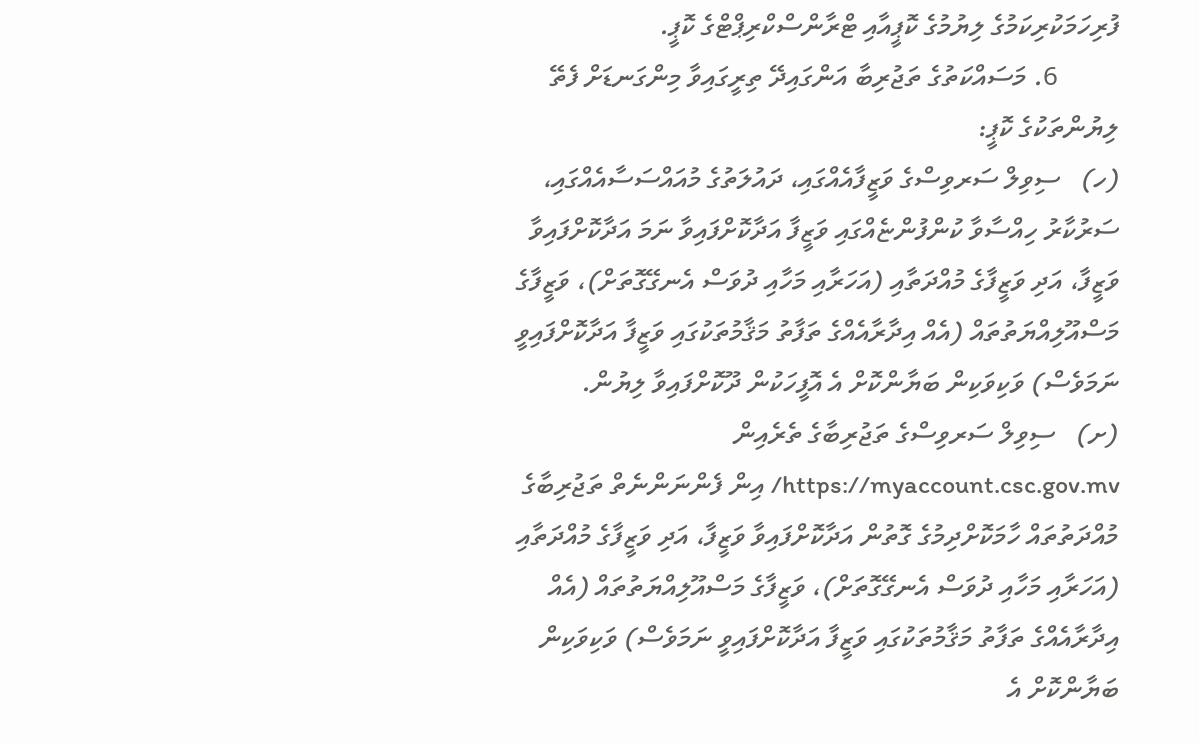ފުރިހަމަކުރިކަމުގެ ލިޔުމުގެ ކޮޕީއާއި ޓްރާންސްކްރިޕްޓްގެ ކޮޕީ.
         6. މަސައްކަތުގެ ތަޖުރިބާ އަންގައިދޭ ތިރީގައިވާ މިންގަނޑަށް ފެތޭ ލިޔުންތަކުގެ ކޮޕީ:
(ހ)   ސިވިލް ސަރވިސްގެ ވަޒީފާއެއްގައި، ދައުލަތުގެ މުއައްސަސާއެއްގައި، ސަރުކާރު ހިއްސާވާ ކުންފުންޏެއްގައި ވަޒީފާ އަދާކޮށްފައިވާ ނަމަ އަދާކޮށްފައިވާ ވަޒީފާ، އަދި ވަޒީފާގެ މުއްދަތާއި (އަހަރާއި މަހާއި ދުވަސް އެނގޭގޮތަށް)، ވަޒީފާގެ މަސްއޫލިއްޔަތުތައް (އެއް އިދާރާއެއްގެ ތަފާތު މަޤާމުތަކުގައި ވަޒީފާ އަދާކޮށްފައިވީ ނަމަވެސް) ވަކިވަކިން ބަޔާންކޮށް އެ އޮފީހަކުން ދޫކޮށްފައިވާ ލިޔުން.
(ށ)   ސިވިލް ސަރވިސްގެ ތަޖުރިބާގެ ތެރެއިން https://myaccount.csc.gov.mv/ އިން ފެންނަންނެތް ތަޖުރިބާގެ މުއްދަތުތައް ހާމަކޮށްދިމުގެ ގޮތުން އަދާކޮށްފައިވާ ވަޒީފާ، އަދި ވަޒީފާގެ މުއްދަތާއި (އަހަރާއި މަހާއި ދުވަސް އެނގޭގޮތަށް)، ވަޒީފާގެ މަސްއޫލިއްޔަތުތައް (އެއް އިދާރާއެއްގެ ތަފާތު މަޤާމުތަކުގައި ވަޒީފާ އަދާކޮށްފައިވީ ނަމަވެސް) ވަކިވަކިން ބަޔާންކޮށް އެ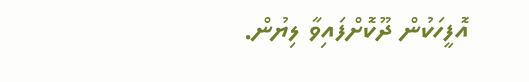އޮފީހަކުން ދޫކޮށްފައިވާ ލިޔުން.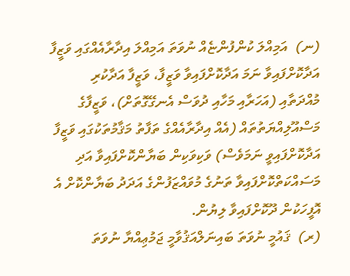(ނ)  އަމިއްލަ ކުންފުންޏެއް ނުވަތަ އަމިއްލަ އިދާރާއެއްގައި ވަޒީފާ އަދާކޮށްފައިވާ ނަމަ އަދާކޮށްފައިވާ ވަޒީފާ، ވަޒީފާ އަދާކުރި މުއްދަތާއި (އަހަރާއި މަހާއި ދުވަސް އެނގޭގޮތަށް)، ވަޒީފާގެ މަސްއޫލިއްޔަތުތައް (އެއް އިދާރާއެއްގެ ތަފާތު މަޤާމުތަކުގައި ވަޒީފާ އަދާކޮށްފައިވީ ނަމަވެސް) ވަކިވަކިން ބަޔާންކޮށްފައިވާ އަދި މަސައްކަތްކޮށްފައިވާ ތަނުގެ މުވައްޒަފުންގެ އަދަދު ބަޔާންކޮށް އެ އޮފީހަކުން ދޫކޮށްފައިވާ ލިޔުން.
(ރ)  ޤައުމީ ނުވަތަ ބައިނަލްއަޤުވާމީ ޖަމުޢިއްޔާ ނުވަތަ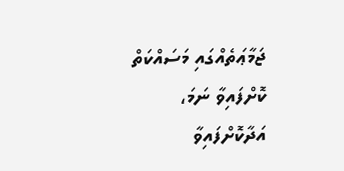ޖަމާޢަތެއްގައި މަސައްކަތް ކޮށްފައިވާ ނަމަ، އަދާކޮށްފައިވާ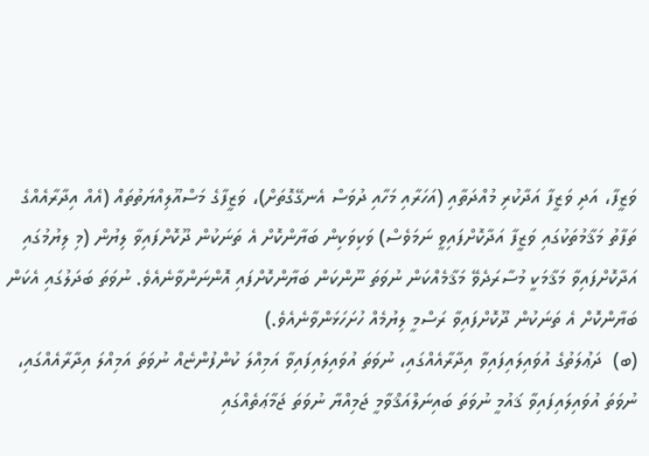ވަޒީފާ، އަދި ވަޒީފާ އަދާކުރި މުއްދަތާއި (އަހަރާއި މަހާއި ދުވަސް އެނގޭގޮތަށް)، ވަޒީފާގެ މަސްއޫލިއްޔަތުތައް (އެއް އިދާރާއެއްގެ ތަފާތު މަޤާމުތަކުގައި ވަޒީފާ އަދާކޮށްފައިވީ ނަމަވެސް) ވަކިވަކިން ބަޔާންކޮށް އެ ތަނަކުން ދޫކޮށްފައިވާ ލިޔުން (މި ލިޔުމުގައި އަދާކޮށްފައިވާ މަޤާމަކީ މުސާރަދެވޭ މަޤާމެއްކަން ނުވަތަ ނޫންކަން ބަޔާންކޮށްފައި އޮންނަންވާނެއެވެ. ނުވަތަ ބަދަލުގައި އެކަން ބަޔާންކޮށް އެ ތަނަކުން ދޫކޮށްފައިވާ ރަސްމީ ލިޔުމެއް ހުށަހަޅަންވާނެއެވެ.)
(ބ)  ދަޢުލަތުގެ އުވައިލައިފައިވާ އިދާރާއެއްގައި، ނުވަތަ އުވައިލައިފައިވާ އަމިއްލަ ކުންފުންޏެއް ނުވަތަ އަމިއްލަ އިދާރާއެއްގައި، ނުވަތަ އުވައިލައިފައިވާ ޤައުމީ ނުވަތަ ބައިނަލްއަޤްވާމީ ޖަމިއްޔާ ނުވަތަ ޖަމާޢަތެއްގައި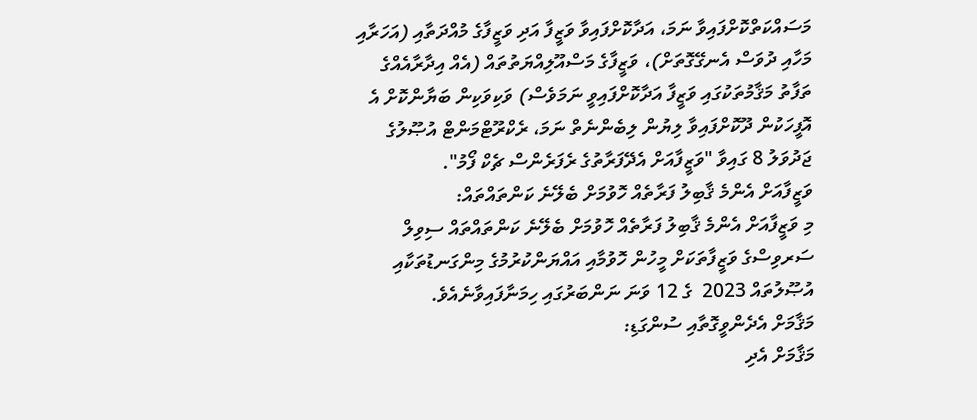މަސައްކަތްކޮށްފައިވާ ނަމަ، އަދާކޮށްފައިވާ ވަޒީފާ އަދި ވަޒީފާގެ މުއްދަތާއި (އަހަރާއި މަހާއި ދުވަސް އެނގޭގޮތަށް)، ވަޒީފާގެ މަސްއޫލިއްޔަތުތައް (އެއް އިދާރާއެއްގެ ތަފާތު މަޤާމުތަކުގައި ވަޒީފާ އަދާކޮށްފައިވީ ނަމަވެސް) ވަކިވަކިން ބަޔާންކޮށް އެ އޮފީހަކުން ދޫކޮށްފައިވާ ލިޔުން ލިބެންނެތް ނަމަ، ރެކްރޫޓްމަންޓް އުޞޫލުގެ ޖަދުވަލު 8 ގައިވާ "ވަޒީފާއަށް އެދޭފަރާތުގެ ރެފަރެންސް ޗެކް ފޯމު".
ވަޒީފާއަށް އެންމެ ޤާބިލު ފަރާތެއް ހޮވުމަށް ބެލޭނެ ކަންތައްތައް:
މި ވަޒީފާއަށް އެންމެ ޤާބިލު ފަރާތެއް ހޮވުމަށް ބެލޭނެ ކަންތައްތައް ސިވިލް ސަރވިސްގެ ވަޒީފާތަކަށް މީހުން ހޮވުމާއި އައްޔަންކުރުމުގެ މިންގަނޑުތަކާއި އުޞޫލުތައް 2023  ގެ 12 ވަނަ ނަންބަރުގައި ހިމަނާފައިވާނެއެވެ.
މަޤާމަށް އެދެންވީގޮތާއި ސުންގަޑި:
މަޤާމަށް އެދި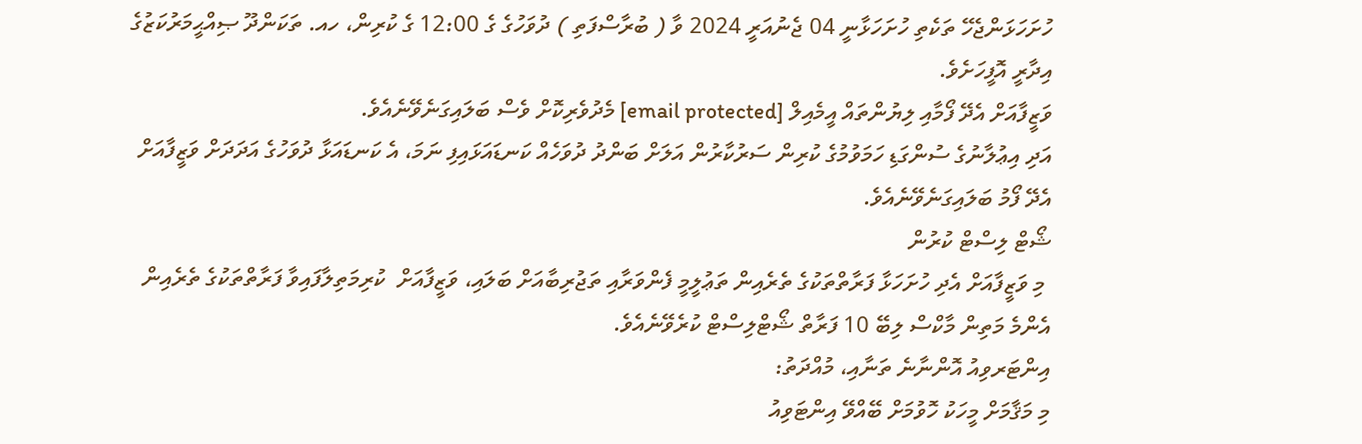ހުށަހަޅަންޖެހޭ ތަކެތި ހުށަހަޅާނީ 04 ޖެނުއަރީ 2024 ވާ ( ބުރާސްފަތި ) ދުވަހުގެ ގެ 12:00 ގެ ކުރިން، ހއ. ތަކަންދޫ ޞިއްޙީމަރުކަޒުގެ އިދާރީ އޮފީހަށެވެ.
ވަޒީފާއަށް އެދޭ ފޯމާއި ލިޔުންތައް އީމެއިލް [email protected] މެދުވެރިކޮށް ވެސް ބަލައިގަނެވޭނެއެވެ.
އަދި އިޢުލާނުގެ ސުންގަޑި ހަމަވުމުގެ ކުރިން ސަރުކާރުން އަލަށް ބަންދު ދުވަހެއް ކަނޑައަޅައިފި ނަމަ، އެ ކަނޑައަޅާ ދުވަހުގެ އަދަދަށް ވަޒީފާއަށް އެދޭ ފޯމު ބަލައިގަނެވޭނެއެވެ.
ޝޯޓް ލިސްޓް ކުރުން
 މި ވަޒީފާއަށް އެދި ހުށަހަޅާ ފަރާތްތަކުގެ ތެރެއިން ތަޢުލީމީ ފެންވަރާއި ތަޖުރިބާއަށް ބަލައި، ވަޒީފާއަށް  ކުރިމަތިލާފައިވާ ފަރާތްތަކުގެ ތެރެއިން އެންމެ މަތިން މާކްސް ލިބޭ 10 ފަރާތް ޝޯޓްލިސްޓް ކުރެވޭނެއެވެ.
އިންޓަރވިއު އޮންނާނެ ތަނާއި، މުއްދަތު:
މި މަޤާމަށް މީހަކު ހޮވުމަށް ބޭއްވޭ އިންޓަވިއު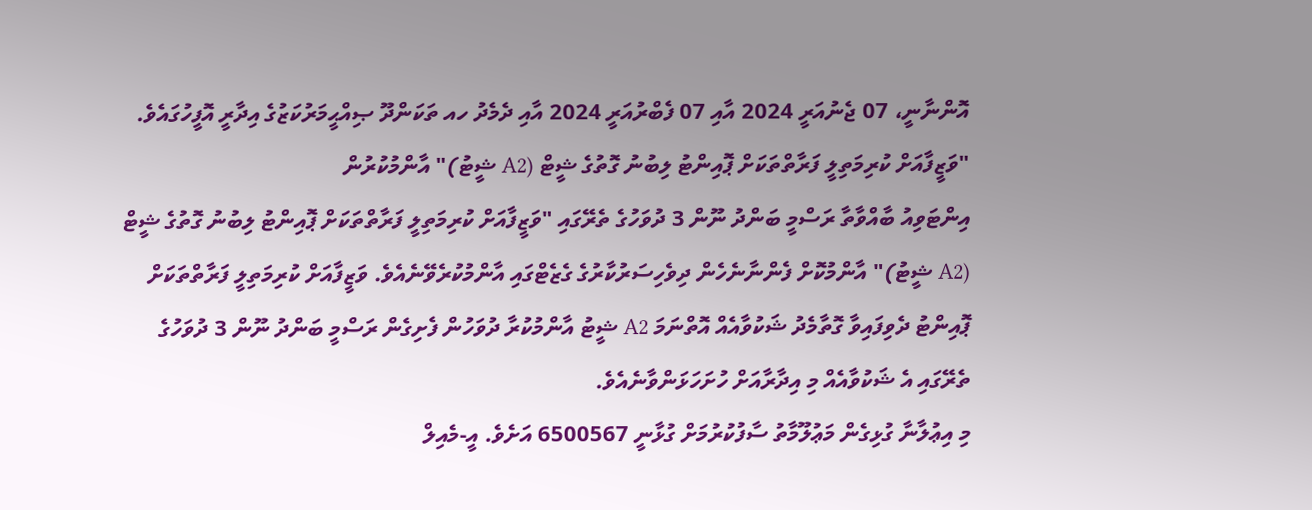އޮންނާނީ، 07 ޖެނުއަރީ 2024 އާއި 07 ފެބްރުއަރީ 2024 އާއި ދެމެދު ހއ ތަކަންދޫ ޞިއްޙީމަރުކަޒުގެ އިދާރީ އޮފީހުގައެވެ.
"ވަޒީފާއަށް ކުރިމަތިލީ ފަރާތްތަކަށް ޕޮއިންޓު ލިބުނު ގޮތުގެ ޝީޓް (A2 ޝީޓު)" އާންމުކުރުން
އިންޓަވިއު ބާއްވާތާ ރަސްމީ ބަންދު ނޫން 3 ދުވަހުގެ ތެރޭގައި "ވަޒީފާއަށް ކުރިމަތިލީ ފަރާތްތަކަށް ޕޮއިންޓު ލިބުނު ގޮތުގެ ޝީޓް (A2 ޝީޓު)" އާންމުކޮށް ފެންނާނެހެން ދިވެހިސަރުކާރުގެ ގެޒެޓްގައި އާންމުކުރެވޭނެއެވެ. ވަޒީފާއަށް ކުރިމަތިލީ ފަރާތްތަކަށް ޕޮއިންޓު ދެވިފައިވާ ގޮތާމެދު ޝަކުވާއެއް އޮތްނަމަ A2 ޝީޓު އާންމުކުރާ ދުވަހުން ފެށިގެން ރަސްމީ ބަންދު ނޫން 3 ދުވަހުގެ ތެރޭގައި އެ ޝަކުވާއެއް މި އިދާރާއަށް ހުށަހަޅަންވާނެއެވެ.
މި އިޢުލާނާ ގުޅިގެން މަޢުލޫމާތު ސާފުކުރުމަށް ގުޅާނީ 6500567 އަށެވެ. އީ-މެއިލް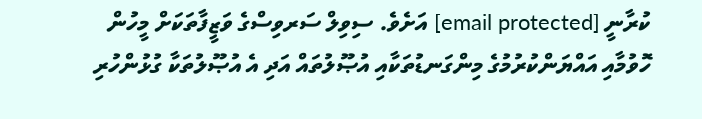ކުރާނީ [email protected] އަށެވެ. ސިވިލް ސަރވިސްގެ ވަޒީފާތަކަށް މީހުން ހޮވުމާއި އައްޔަންކުރުމުގެ މިންގަނޑުތަކާއި އުޞޫލުތައް އަދި އެ އުޞޫލުތަކާ ގުޅުންހުރި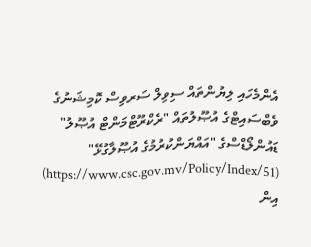އެންމެހައި ލިޔުންތައް ސިވިލް ސަރވިސް ކޮމިޝަނުގެ ވެބްސައިޓްގެ އުޞޫލުތައް "ރެކްރޫޓްމަންޓް އުޞޫލު"  ޑައުންލޯޑްސްގެ "އައްޔަންކުރުމުގެ އުޞޫލާގުޅޭ" (https://www.csc.gov.mv/Policy/Index/51) އިން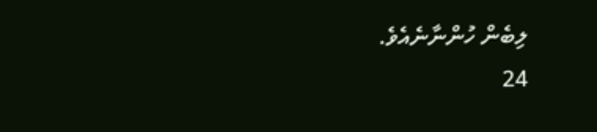ލިބެން ހުންނާނެއެވެ.
24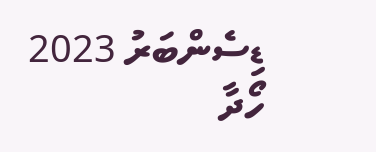ޑިސެންބަރު 2023
ހޯދާ